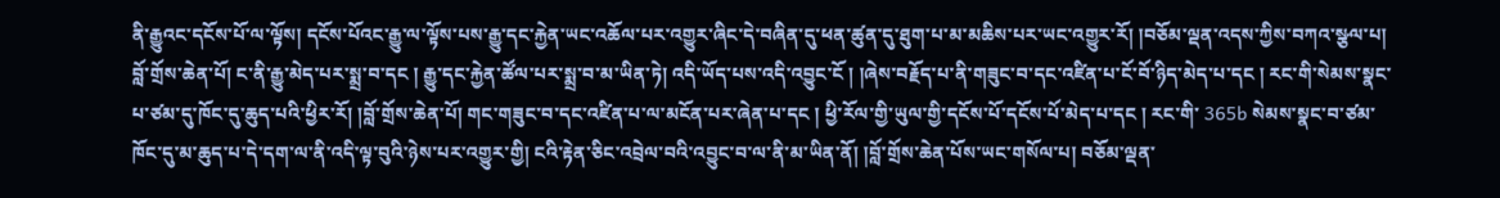ནི་རྒྱུའང་དངོས་པོ་ལ་ལྟོས། དངོས་པོའང་རྒྱུ་ལ་ལྟོས་པས་རྒྱུ་དང་རྐྱེན་ཡང་འཆོལ་པར་འགྱུར་ཞིང་དེ་བཞིན་དུ་ཕན་ཚུན་དུ་ཐུག་པ་མ་མཆིས་པར་ཡང་འགྱུར་རོ། །བཅོམ་ལྡན་འདས་ཀྱིས་བཀའ་སྩལ་པ། བློ་གྲོས་ཆེན་པོ། ང་ནི་རྒྱུ་མེད་པར་སྨྲ་བ་དང ། རྒྱུ་དང་རྐྱེན་ཚོལ་པར་སྨྲ་བ་མ་ཡིན་ཏེ། འདི་ཡོད་པས་འདི་འབྱུང་ངོ ། །ཞེས་བརྗོད་པ་ནི་གཟུང་བ་དང་འཛིན་པ་ངོ་བོ་ཉིད་མེད་པ་དང ། རང་གི་སེམས་སྣང་པ་ཙམ་དུ་ཁོང་དུ་ཆུད་པའི་ཕྱིར་རོ། །བློ་གྲོས་ཆེན་པོ། གང་གཟུང་བ་དང་འཛིན་པ་ལ་མངོན་པར་ཞེན་པ་དང ། ཕྱི་རོལ་གྱི་ཡུལ་གྱི་དངོས་པོ་དངོས་པོ་མེད་པ་དང ། རང་གི་ 365b སེམས་སྣང་བ་ཙམ་ཁོང་དུ་མ་ཆུད་པ་དེ་དག་ལ་ནི་འདི་ལྟ་བུའི་ཉེས་པར་འགྱུར་གྱི། ངའི་རྟེན་ཅིང་འབྲེལ་བའི་འབྱུང་བ་ལ་ནི་མ་ཡིན་ནོ། །བློ་གྲོས་ཆེན་པོས་ཡང་གསོལ་པ། བཅོམ་ལྡན་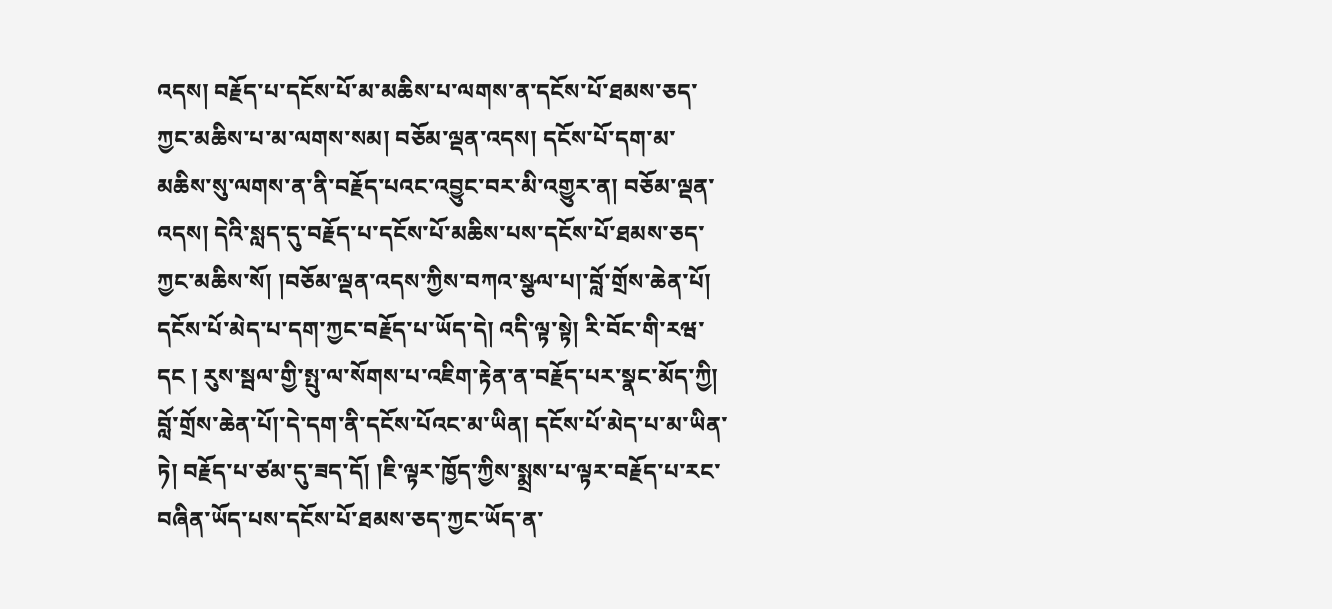འདས། བརྗོད་པ་དངོས་པོ་མ་མཆིས་པ་ལགས་ན་དངོས་པོ་ཐམས་ཅད་ཀྱང་མཆིས་པ་མ་ལགས་སམ། བཅོམ་ལྡན་འདས། དངོས་པོ་དག་མ་མཆིས་སུ་ལགས་ན་ནི་བརྗོད་པའང་འབྱུང་བར་མི་འགྱུར་ན། བཅོམ་ལྡན་འདས། དེའི་སླད་དུ་བརྗོད་པ་དངོས་པོ་མཆིས་པས་དངོས་པོ་ཐམས་ཅད་ཀྱང་མཆིས་སོ། །བཅོམ་ལྡན་འདས་ཀྱིས་བཀའ་སྩལ་པ།་བློ་གྲོས་ཆེན་པོ། དངོས་པོ་མེད་པ་དག་ཀྱང་བརྗོད་པ་ཡོད་དེ། འདི་ལྟ་སྟེ། རི་བོང་གི་རཝ་དང ། རུས་སྦལ་གྱི་སྤུ་ལ་སོགས་པ་འཇིག་རྟེན་ན་བརྗོད་པར་སྣང་མོད་ཀྱི། བློ་གྲོས་ཆེན་པོ།་དེ་དག་ནི་དངོས་པོའང་མ་ཡིན། དངོས་པོ་མེད་པ་མ་ཡིན་ཏེ། བརྗོད་པ་ཙམ་དུ་ཟད་དོ། །ཇི་ལྟར་ཁྱོད་ཀྱིས་སྨྲས་པ་ལྟར་བརྗོད་པ་རང་བཞིན་ཡོད་པས་དངོས་པོ་ཐམས་ཅད་ཀྱང་ཡོད་ན་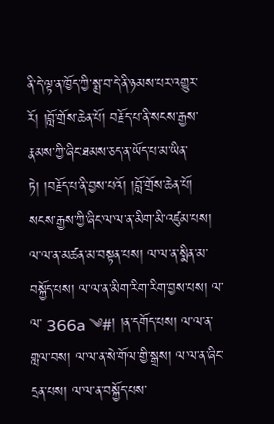ནི་དེ་ལྟ་ན་ཁྱོད་ཀྱི་སྨྲ་བ་དེ་ནི་ཉམས་པར་འགྱུར་རོ། །བློ་གྲོས་ཆེན་པོ། བརྗོད་པ་ནི་སངས་རྒྱས་རྣམས་ཀྱི་ཞིང་ཐམས་ཅད་ན་ཡོད་པ་མ་ཡིན་ཏེ། །བརྗོད་པ་ནི་བྱས་པའོ། །བློ་གྲོས་ཆེན་པོ། སངས་རྒྱས་ཀྱི་ཞིང་ལ་ལ་ན་མིག་མི་འཛུམ་པས། ལ་ལ་ན་མཚན་མ་བསྟན་པས། ལ་ལ་ན་སྨིན་མ་བསྐྱོད་པས། ལ་ལ་ན་མིག་རིག་རིག་བྱས་པས། ལ་ལ་ 366a ༄#། །ན་དགོད་པས། ལ་ལ་ན་གླལ་བས། ལ་ལ་ན་སེ་གོལ་གྱི་སྒྲས། ལ་ལ་ན་ཞིང་དྲན་པས། ལ་ལ་ན་བསྐྱོད་པས་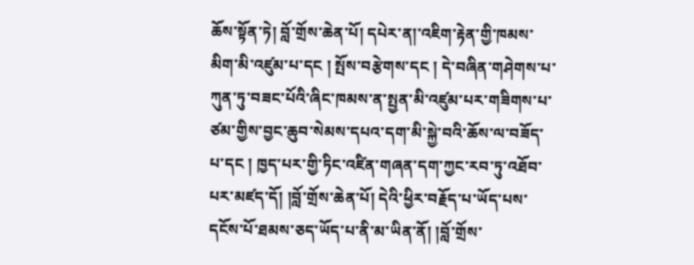ཆོས་སྟོན་ཏེ། བློ་གྲོས་ཆེན་པོ། དཔེར་ན།་འཇིག་རྟེན་གྱི་ཁམས་མིག་མི་འཛུམ་པ་དང ། སྤོས་བརྩེགས་དང ། དེ་བཞིན་གཤེགས་པ་ཀུན་ཏུ་བཟང་པོའི་ཞིང་ཁམས་ན་སྤྱན་མི་འཛུམ་པར་གཟིགས་པ་ཙམ་གྱིས་བྱང་ཆུབ་སེམས་དཔའ་དག་མི་སྐྱེ་བའི་ཆོས་ལ་བཟོད་པ་དང ། ཁྱད་པར་གྱི་ཏིང་འཛིན་གཞན་དག་ཀྱང་རབ་ཏུ་འཐོབ་པར་མཛད་དོ། །བློ་གྲོས་ཆེན་པོ། དེའི་ཕྱིར་བརྗོད་པ་ཡོད་པས་དངོས་པོ་ཐམས་ཅད་ཡོད་པ་ནི་མ་ཡིན་ནོ། །བློ་གྲོས་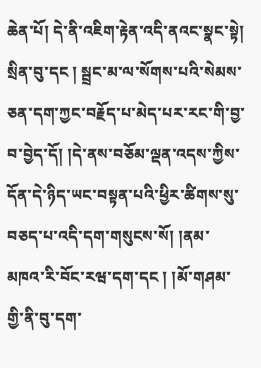ཆེན་པོ། དེ་ནི་འཇིག་རྟེན་འདི་ནའང་སྣང་སྟེ། སྲིན་བུ་དང ། སྦྲང་མ་ལ་སོགས་པའི་སེམས་ཅན་དག་ཀྱང་བརྗོད་པ་མེད་པར་རང་གི་བྱ་བ་བྱེད་དོ། །དེ་ནས་བཅོམ་ལྡན་འདས་ཀྱིས་དོན་དེ་ཉིད་ཡང་བསྟན་པའི་ཕྱིར་ཚིགས་སུ་བཅད་པ་འདི་དག་གསུངས་སོ། །ནམ་མཁའ་རི་བོང་རཝ་དག་དང ། །མོ་གཤམ་གྱི་ནི་བུ་དག་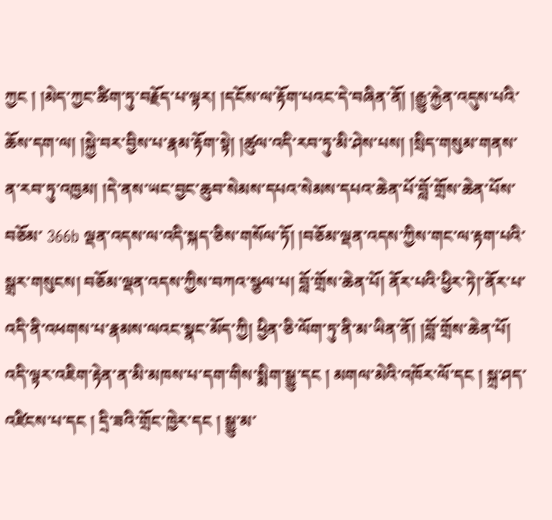ཀྱང ། །མེད་ཀྱང་ཚིག་ཏུ་བརྗོད་པ་ལྟར། །དངོས་ལ་རྟོག་པའང་དེ་བཞིན་ནོ། །རྒྱུ་རྐྱེན་འདུས་པའི་ཆོས་དག་ལ། །སྐྱེ་བར་བྱིས་པ་རྣམ་རྟོག་སྟེ། །ཚུལ་འདི་རབ་ཏུ་མི་ཤེས་པས། །སྲིད་གསུམ་གནས་ན་རབ་ཏུ་འཁྱམ། །དེ་ནས་ཡང་བྱང་ཆུབ་སེམས་དཔའ་སེམས་དཔའ་ཆེན་པོ་བློ་གྲོས་ཆེན་པོས་བཅོམ་ 366b ལྡན་འདས་ལ་འདི་སྐད་ཅིས་གསོལ་ཏོ། །བཅོམ་ལྡན་འདས་ཀྱིས་གང་ལ་རྟག་པའི་སྒྲར་གསུངས། བཅོམ་ལྡན་འདས་ཀྱིས་བཀའ་སྩལ་པ། བློ་གྲོས་ཆེན་པོ། ནོར་པའི་ཕྱིར་ཏེ།་ནོར་པ་འདི་ནི་འཕགས་པ་རྣམས་ལའང་སྣང་མོད་ཀྱི། ཕྱིན་ཅི་ལོག་ཏུ་ནི་མ་ཡིན་ནོ། །བློ་གྲོས་ཆེན་པོ། འདི་ལྟར་འཇིག་རྟེན་ན་མི་མཁས་པ་དག་གིས་སྨིག་སྒྱུ་དང ། མགལ་མེའི་འཁོར་ལོ་དང ། སྐྲ་ཤད་འཛིངས་པ་དང ། དྲི་ཟའི་གྲོང་ཁྱེར་དང ། སྒྱུ་མ་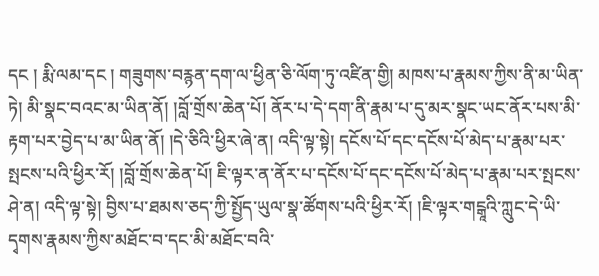དང ། རྨི་ལམ་དང ། གཟུགས་བརྙན་དག་ལ་ཕྱིན་ཅི་ལོག་ཏུ་འཛིན་གྱི། མཁས་པ་རྣམས་ཀྱིས་ནི་མ་ཡིན་ཏེ། མི་སྣང་བའང་མ་ཡིན་ནོ། །བློ་གྲོས་ཆེན་པོ། ནོར་པ་དེ་དག་ནི་རྣམ་པ་དུ་མར་སྣང་ཡང་ནོར་པས་མི་རྟག་པར་བྱེད་པ་མ་ཡིན་ནོ། །དེ་ཅིའི་ཕྱིར་ཞེ་ན། འདི་ལྟ་སྟེ། དངོས་པོ་དང་དངོས་པོ་མེད་པ་རྣམ་པར་སྤངས་པའི་ཕྱིར་རོ། །བློ་གྲོས་ཆེན་པོ། ཇི་ལྟར་ན་ནོར་པ་དངོས་པོ་དང་དངོས་པོ་མེད་པ་རྣམ་པར་སྤངས་ཤེ་ན། འདི་ལྟ་སྟེ། བྱིས་པ་ཐམས་ཅད་ཀྱི་སྤྱོད་ཡུལ་སྣ་ཚོགས་པའི་ཕྱིར་རོ། །ཇི་ལྟར་གངྒཱའི་ཀླུང་དེ་ཡི་དྭགས་རྣམས་ཀྱིས་མཐོང་བ་དང་མི་མཐོང་བའི་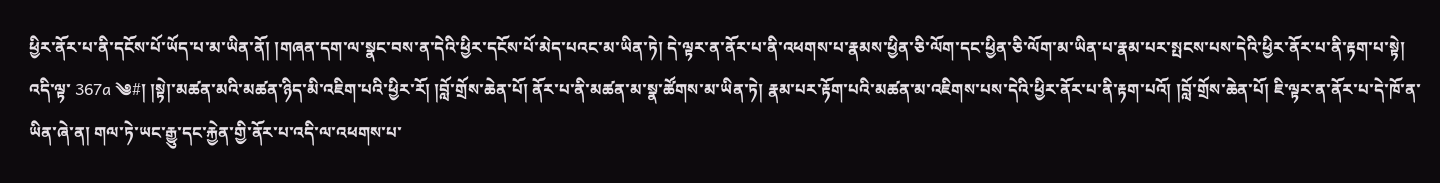ཕྱིར་ནོར་པ་ནི་དངོས་པོ་ཡོད་པ་མ་ཡིན་ནོ། །གཞན་དག་ལ་སྣང་བས་ན་དེའི་ཕྱིར་དངོས་པོ་མེད་པའང་མ་ཡིན་ཏེ། དེ་ལྟར་ན་ནོར་པ་ནི་འཕགས་པ་རྣམས་ཕྱིན་ཅི་ལོག་དང་ཕྱིན་ཅི་ལོག་མ་ཡིན་པ་རྣམ་པར་སྤངས་པས་དེའི་ཕྱིར་ནོར་པ་ནི་རྟག་པ་སྟེ། འདི་ལྟ་ 367a ༄#། །སྟེ།་མཚན་མའི་མཚན་ཉིད་མི་འཇིག་པའི་ཕྱིར་རོ། །བློ་གྲོས་ཆེན་པོ། ནོར་པ་ནི་མཚན་མ་སྣ་ཚོགས་མ་ཡིན་ཏེ། རྣམ་པར་རྟོག་པའི་མཚན་མ་འཇིགས་པས་དེའི་ཕྱིར་ནོར་པ་ནི་རྟག་པའོ། །བློ་གྲོས་ཆེན་པོ། ཇི་ལྟར་ན་ནོར་པ་དེ་ཁོ་ན་ཡིན་ཞེ་ན། གལ་ཏེ་ཡང་རྒྱུ་དང་རྐྱེན་གྱི་ནོར་པ་འདི་ལ་འཕགས་པ་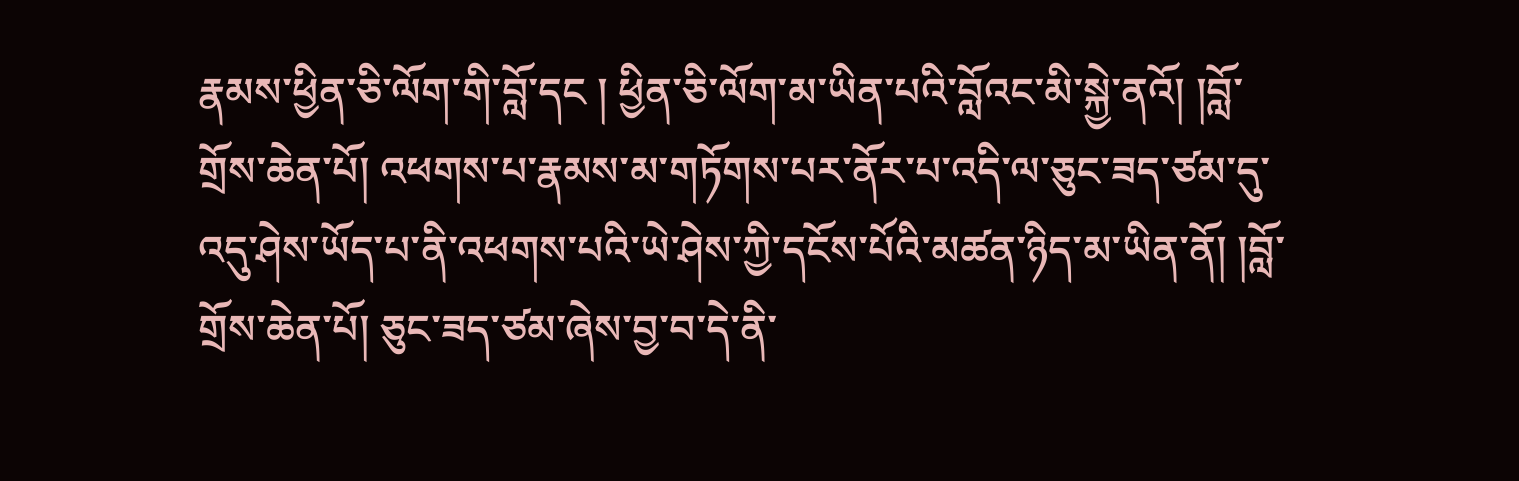རྣམས་ཕྱིན་ཅི་ལོག་གི་བློ་དང ། ཕྱིན་ཅི་ལོག་མ་ཡིན་པའི་བློའང་མི་སྐྱེ་ནའོ། །བློ་གྲོས་ཆེན་པོ། འཕགས་པ་རྣམས་མ་གཏོགས་པར་ནོར་པ་འདི་ལ་ཅུང་ཟད་ཙམ་དུ་འདུ་ཤེས་ཡོད་པ་ནི་འཕགས་པའི་ཡེ་ཤེས་ཀྱི་དངོས་པོའི་མཚན་ཉིད་མ་ཡིན་ནོ། །བློ་གྲོས་ཆེན་པོ། ཅུང་ཟད་ཙམ་ཞེས་བྱ་བ་དེ་ནི་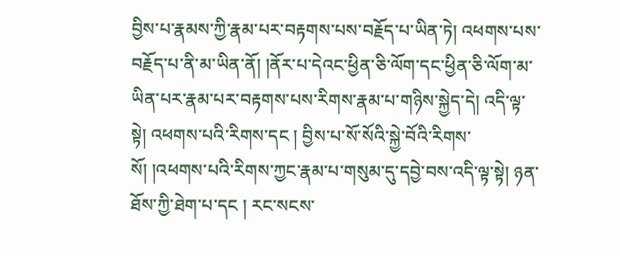བྱིས་པ་རྣམས་ཀྱི་རྣམ་པར་བརྟགས་པས་བརྗོད་པ་ཡིན་ཏེ། འཕགས་པས་བརྗོད་པ་ནི་མ་ཡིན་ནོ། །ནོར་པ་དེའང་ཕྱིན་ཅི་ལོག་དང་ཕྱིན་ཅི་ལོག་མ་ཡིན་པར་རྣམ་པར་བརྟགས་པས་རིགས་རྣམ་པ་གཉིས་སྐྱེད་དེ། འདི་ལྟ་སྟེ། འཕགས་པའི་རིགས་དང ། བྱིས་པ་སོ་སོའི་སྐྱེ་བོའི་རིགས་སོ། །འཕགས་པའི་རིགས་ཀྱང་རྣམ་པ་གསུམ་དུ་དབྱེ་བས་འདི་ལྟ་སྟེ། ཉན་ཐོས་ཀྱི་ཐེག་པ་དང ། རང་སངས་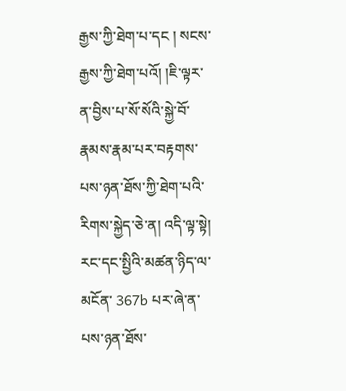རྒྱས་ཀྱི་ཐེག་པ་དང ། སངས་རྒྱས་ཀྱི་ཐེག་པའོ། །ཇི་ལྟར་ན་བྱིས་པ་སོ་སོའི་སྐྱེ་བོ་རྣམས་རྣམ་པར་བརྟགས་པས་ཉན་ཐོས་ཀྱི་ཐེག་པའི་རིགས་སྐྱེད་ཅེ་ན། འདི་ལྟ་སྟེ། རང་དང་སྤྱིའི་མཚན་ཉིད་ལ་མངོན་ 367b པར་ཞེ་ན་པས་ཉན་ཐོས་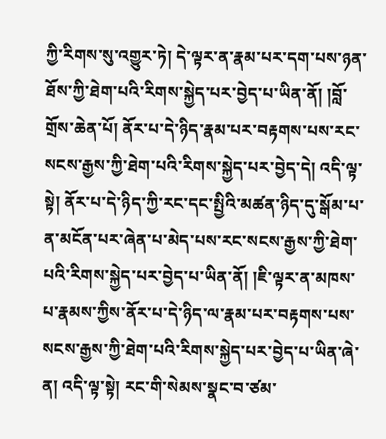ཀྱི་རིགས་སུ་འགྱུར་ཏེ། དེ་ལྟར་ན་རྣམ་པར་དག་པས་ཉན་ཐོས་ཀྱི་ཐེག་པའི་རིགས་སྐྱེད་པར་བྱེད་པ་ཡིན་ནོ། །བློ་གྲོས་ཆེན་པོ། ནོར་པ་དེ་ཉིད་རྣམ་པར་བརྟགས་པས་རང་སངས་རྒྱས་ཀྱི་ཐེག་པའི་རིགས་སྐྱེད་པར་བྱེད་དེ། འདི་ལྟ་སྟེ། ནོར་པ་དེ་ཉིད་ཀྱི་རང་དང་སྤྱིའི་མཚན་ཉིད་དུ་སྒོམ་པ་ན་མངོན་པར་ཞེན་པ་མེད་པས་རང་སངས་རྒྱས་ཀྱི་ཐེག་པའི་རིགས་སྐྱེད་པར་བྱེད་པ་ཡིན་ནོ། །ཇི་ལྟར་ན་མཁས་པ་རྣམས་ཀྱིས་ནོར་པ་དེ་ཉིད་ལ་རྣམ་པར་བརྟགས་པས་སངས་རྒྱས་ཀྱི་ཐེག་པའི་རིགས་སྐྱེད་པར་བྱེད་པ་ཡིན་ཞེ་ན། འདི་ལྟ་སྟེ། རང་གི་སེམས་སྣང་བ་ཙམ་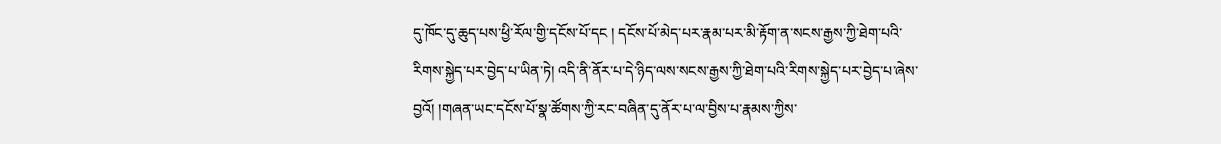དུ་ཁོང་དུ་ཆུད་པས་ཕྱི་རོལ་གྱི་དངོས་པོ་དང ། དངོས་པོ་མེད་པར་རྣམ་པར་མི་རྟོག་ན་སངས་རྒྱས་ཀྱི་ཐེག་པའི་རིགས་སྐྱེད་པར་བྱེད་པ་ཡིན་ཏེ། འདི་ནི་ནོར་པ་དེ་ཉིད་ལས་སངས་རྒྱས་ཀྱི་ཐེག་པའི་རིགས་སྐྱེད་པར་བྱེད་པ་ཞེས་བྱའོ། །གཞན་ཡང་དངོས་པོ་སྣ་ཚོགས་ཀྱི་རང་བཞིན་དུ་ནོར་པ་ལ་བྱིས་པ་རྣམས་ཀྱིས་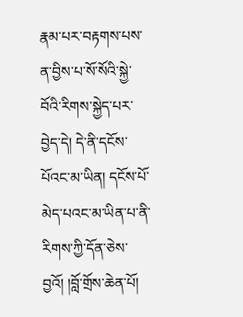རྣམ་པར་བརྟགས་པས་ན་བྱིས་པ་སོ་སོའི་སྐྱེ་བོའི་རིགས་སྐྱེད་པར་བྱེད་དེ། དེ་ནི་དངོས་པོའང་མ་ཡིན། དངོས་པོ་མེད་པའང་མ་ཡིན་པ་ནི་རིགས་ཀྱི་དོན་ཅེས་བྱའོ། །བློ་གྲོས་ཆེན་པོ།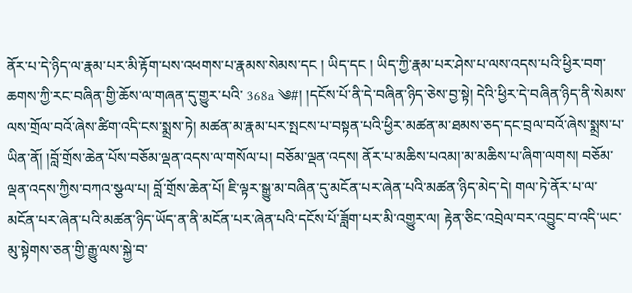ནོར་པ་དེ་ཉིད་ལ་རྣམ་པར་མི་རྟོག་པས་འཕགས་པ་རྣམས་སེམས་དང ། ཡིད་དང ། ཡིད་ཀྱི་རྣམ་པར་ཤེས་པ་ལས་འདས་པའི་ཕྱིར་བག་ཆགས་ཀྱི་རང་བཞིན་གྱི་ཆོས་ལ་གཞན་དུ་གྱུར་པའི་ 368a ༄#། །དངོས་པོ་ནི་དེ་བཞིན་ཉིད་ཅེས་བྱ་སྟེ། དེའི་ཕྱིར་དེ་བཞིན་ཉིད་ནི་སེམས་ལས་གྲོལ་བའོ་ཞེས་ཚིག་འདི་ངས་སྨྲས་ཏེ། མཚན་མ་རྣམ་པར་སྤངས་པ་བསྟན་པའི་ཕྱིར་མཚན་མ་ཐམས་ཅད་དང་བྲལ་བའོ་ཞེས་སྨྲས་པ་ཡིན་ནོ། །བློ་གྲོས་ཆེན་པོས་བཅོམ་ལྡན་འདས་ལ་གསོལ་པ། བཅོམ་ལྡན་འདས། ནོར་པ་མཆིས་པའམ།་མ་མཆིས་པ་ཞིག་ལགས། བཅོམ་ལྡན་འདས་ཀྱིས་བཀའ་སྩལ་པ། བློ་གྲོས་ཆེན་པོ། ཇི་ལྟར་སྒྱུ་མ་བཞིན་དུ་མངོན་པར་ཞེན་པའི་མཚན་ཉིད་མེད་དེ། གལ་ཏེ་ནོར་པ་ལ་མངོན་པར་ཞེན་པའི་མཚན་ཉིད་ཡོད་ན་ནི་མངོན་པར་ཞེན་པའི་དངོས་པོ་ཟློག་པར་མི་འགྱུར་ལ། རྟེན་ཅིང་འབྲེལ་བར་འབྱུང་བ་འདི་ཡང་མུ་སྟེགས་ཅན་གྱི་རྒྱུ་ལས་སྐྱེ་བ་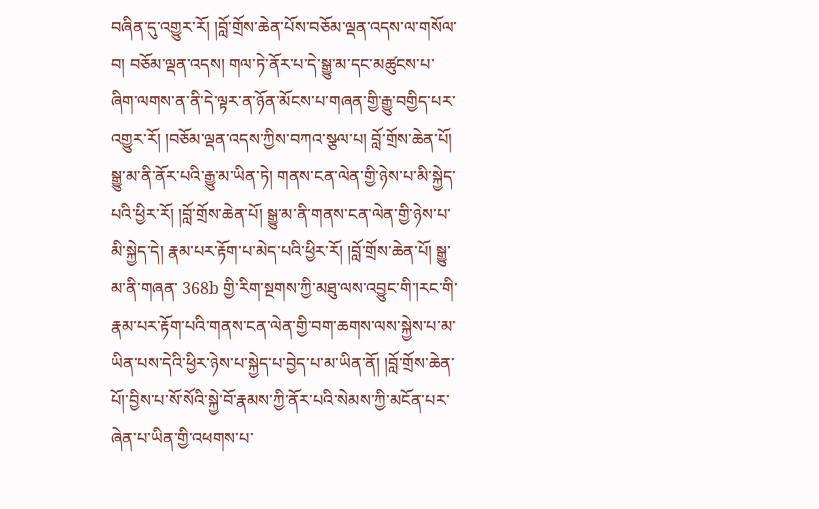བཞིན་དུ་འགྱུར་རོ། །བློ་གྲོས་ཆེན་པོས་བཅོམ་ལྡན་འདས་ལ་གསོལ་བ། བཅོམ་ལྡན་འདས། གལ་ཏེ་ནོར་པ་དེ་སྒྱུ་མ་དང་མཚུངས་པ་ཞིག་ལགས་ན་ནི་དེ་ལྟར་ན་ཉོན་མོངས་པ་གཞན་གྱི་རྒྱུ་བགྱིད་པར་འགྱུར་རོ། །བཅོམ་ལྡན་འདས་ཀྱིས་བཀའ་སྩལ་པ། བློ་གྲོས་ཆེན་པོ། སྒྱུ་མ་ནི་ནོར་པའི་རྒྱུ་མ་ཡིན་ཏེ། གནས་ངན་ལེན་གྱི་ཉེས་པ་མི་སྐྱེད་པའི་ཕྱིར་རོ། །བློ་གྲོས་ཆེན་པོ། སྒྱུ་མ་ནི་གནས་ངན་ལེན་གྱི་ཉེས་པ་མི་སྐྱེད་དེ། རྣམ་པར་རྟོག་པ་མེད་པའི་ཕྱིར་རོ། །བློ་གྲོས་ཆེན་པོ། སྒྱུ་མ་ནི་གཞན་ 368b གྱི་རིག་སྔགས་ཀྱི་མཐུ་ལས་འབྱུང་གི་།རང་གི་རྣམ་པར་རྟོག་པའི་གནས་ངན་ལེན་གྱི་བག་ཆགས་ལས་སྐྱེས་པ་མ་ཡིན་པས་དེའི་ཕྱིར་ཉེས་པ་སྐྱེད་པ་བྱེད་པ་མ་ཡིན་ནོ། །བློ་གྲོས་ཆེན་པོ།་བྱིས་པ་སོ་སོའི་སྐྱེ་བོ་རྣམས་ཀྱི་ནོར་པའི་སེམས་ཀྱི་མངོན་པར་ཞེན་པ་ཡིན་གྱི་འཕགས་པ་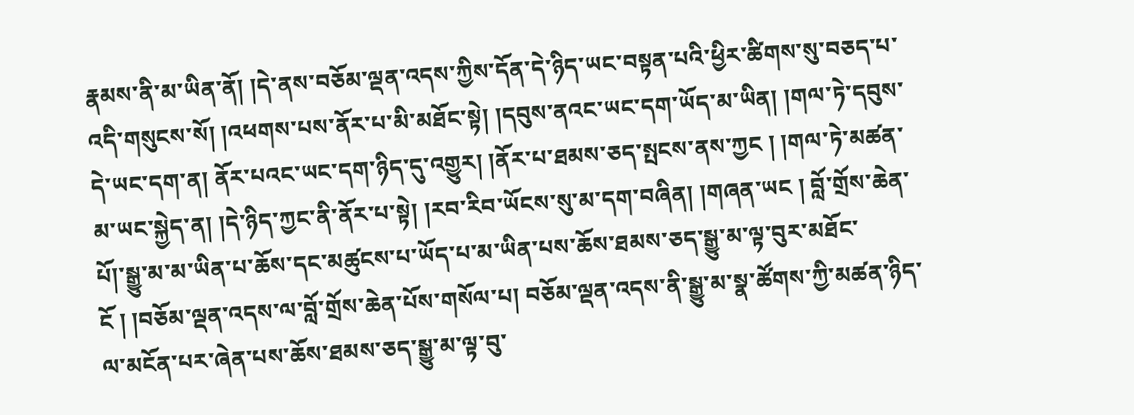རྣམས་ནི་མ་ཡིན་ནོ། །དེ་ནས་བཅོམ་ལྡན་འདས་ཀྱིས་དོན་དེ་ཉིད་ཡང་བསྟན་པའི་ཕྱིར་ཚིགས་སུ་བཅད་པ་འདི་གསུངས་སོ། །འཕགས་པས་ནོར་པ་མི་མཐོང་སྟེ། །དབུས་ནའང་ཡང་དག་ཡོད་མ་ཡིན། །གལ་ཏེ་དབུས་དེ་ཡང་དག་ན། ནོར་པའང་ཡང་དག་ཉིད་དུ་འགྱུར། །ནོར་པ་ཐམས་ཅད་སྤངས་ནས་ཀྱང ། །གལ་ཏེ་མཚན་མ་ཡང་སྐྱེད་ན། །དེ་ཉིད་ཀྱང་ནི་ནོར་པ་སྟེ། །རབ་རིབ་ཡོངས་སུ་མ་དག་བཞིན། །གཞན་ཡང ། བློ་གྲོས་ཆེན་པོ།་སྒྱུ་མ་མ་ཡིན་པ་ཆོས་དང་མཚུངས་པ་ཡོད་པ་མ་ཡིན་པས་ཆོས་ཐམས་ཅད་སྒྱུ་མ་ལྟ་བུར་མཐོང་ངོ ། །བཅོམ་ལྡན་འདས་ལ་བློ་གྲོས་ཆེན་པོས་གསོལ་པ། བཅོམ་ལྡན་འདས་ནི་སྒྱུ་མ་སྣ་ཚོགས་ཀྱི་མཚན་ཉིད་ལ་མངོན་པར་ཞེན་པས་ཆོས་ཐམས་ཅད་སྒྱུ་མ་ལྟ་བུ་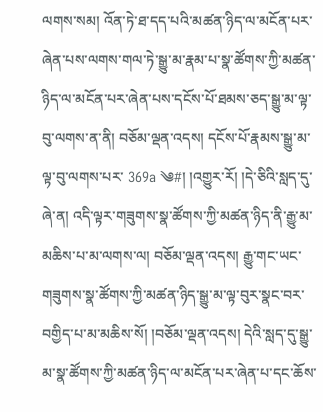ལགས་སམ། འོན་ཏེ་ཐ་དད་པའི་མཚན་ཉིད་ལ་མངོན་པར་ཞེན་པས་ལགས་གལ་ཏེ་སྒྱུ་མ་རྣམ་པ་སྣ་ཚོགས་ཀྱི་མཚན་ཉིད་ལ་མངོན་པར་ཞེན་པས་དངོས་པོ་ཐམས་ཅད་སྒྱུ་མ་ལྟ་བུ་ལགས་ན་ནི། བཅོམ་ལྡན་འདས། དངོས་པོ་རྣམས་སྒྱུ་མ་ལྟ་བུ་ལགས་པར་ 369a ༄#། །འགྱུར་རོ། །དེ་ཅིའི་སླད་དུ་ཞེ་ན། འདི་ལྟར་གཟུགས་སྣ་ཚོགས་ཀྱི་མཚན་ཉིད་ནི་རྒྱུ་མ་མཆིས་པ་མ་ལགས་ལ། བཅོམ་ལྡན་འདས། རྒྱུ་གང་ཡང་གཟུགས་སྣ་ཚོགས་ཀྱི་མཚན་ཉིད་སྒྱུ་མ་ལྟ་བུར་སྣང་བར་བགྱིད་པ་མ་མཆིས་སོ། །བཅོམ་ལྡན་འདས། དེའི་སླད་དུ་སྒྱུ་མ་སྣ་ཚོགས་ཀྱི་མཚན་ཉིད་ལ་མངོན་པར་ཞེན་པ་དང་ཆོས་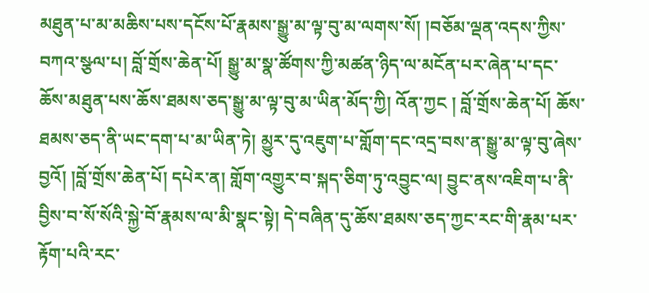མཐུན་པ་མ་མཆིས་པས་དངོས་པོ་རྣམས་སྒྱུ་མ་ལྟ་བུ་མ་ལགས་སོ། །བཅོམ་ལྡན་འདས་ཀྱིས་བཀའ་སྩལ་པ། བློ་གྲོས་ཆེན་པོ། སྒྱུ་མ་སྣ་ཚོགས་ཀྱི་མཚན་ཉིད་ལ་མངོན་པར་ཞེན་པ་དང་ཆོས་མཐུན་པས་ཆོས་ཐམས་ཅད་སྒྱུ་མ་ལྟ་བུ་མ་ཡིན་མོད་ཀྱི། འོན་ཀྱང ། བློ་གྲོས་ཆེན་པོ། ཆོས་ཐམས་ཅད་ནི་ཡང་དག་པ་མ་ཡིན་ཏེ། མྱུར་དུ་འཇུག་པ་གློག་དང་འདྲ་བས་ན་སྒྱུ་མ་ལྟ་བུ་ཞེས་བྱའོ། །བློ་གྲོས་ཆེན་པོ། དཔེར་ན། གློག་འགྱུར་བ་སྐད་ཅིག་ཏུ་འབྱུང་ལ། བྱུང་ནས་འཇིག་པ་ནི་བྱིས་བ་སོ་སོའི་སྐྱེ་བོ་རྣམས་ལ་མི་སྣང་སྟེ། དེ་བཞིན་དུ་ཆོས་ཐམས་ཅད་ཀྱང་རང་གི་རྣམ་པར་རྟོག་པའི་རང་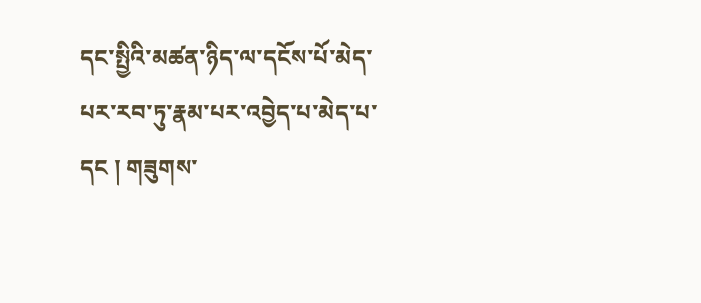དང་སྤྱིའི་མཚན་ཉིད་ལ་དངོས་པོ་མེད་པར་རབ་ཏུ་རྣམ་པར་འབྱེད་པ་མེད་པ་དང ། གཟུགས་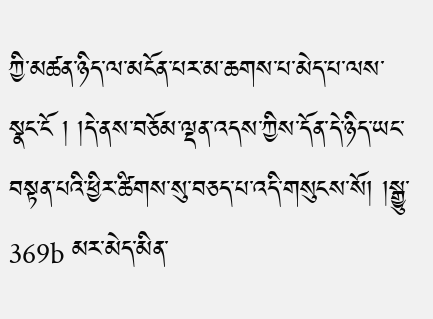ཀྱི་མཚན་ཉིད་ལ་མངོན་པར་མ་ཆགས་པ་མེད་པ་ལས་སྣང་ངོ ། །དེ་ནས་བཅོམ་ལྡན་འདས་ཀྱིས་དོན་དེ་ཉིད་ཡང་བསྟན་པའི་ཕྱིར་ཚིགས་སུ་བཅད་པ་འདི་གསུངས་སོ། །སྒྱུ་ 369b མར་མེད་མིན་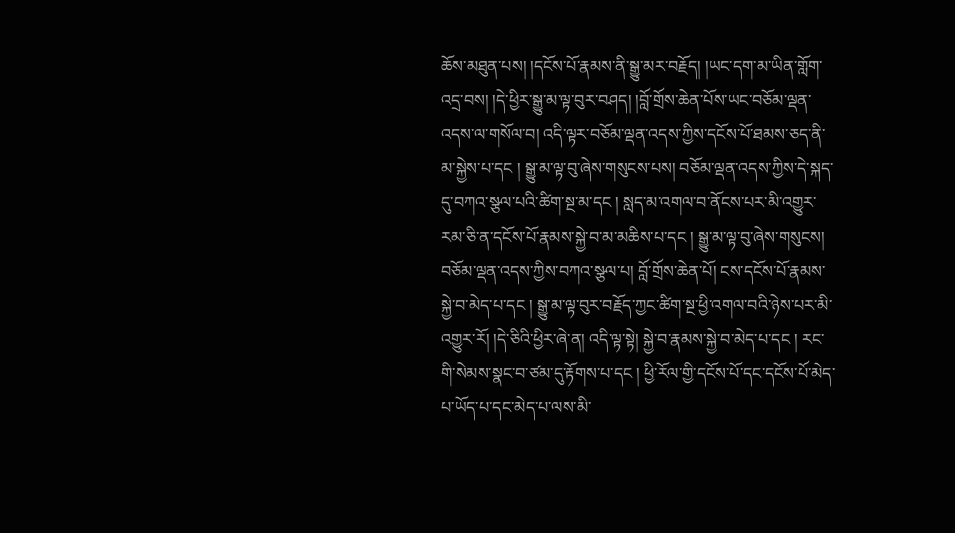ཆོས་མཐུན་པས། །དངོས་པོ་རྣམས་ནི་སྒྱུ་མར་བརྗོད། །ཡང་དག་མ་ཡིན་གློག་འདྲ་བས། །དེ་ཕྱིར་སྒྱུ་མ་ལྟ་བུར་བཤད། །བློ་གྲོས་ཆེན་པོས་ཡང་བཅོམ་ལྡན་འདས་ལ་གསོལ་བ། འདི་ལྟར་བཅོམ་ལྡན་འདས་ཀྱིས་དངོས་པོ་ཐམས་ཅད་ནི་མ་སྐྱེས་པ་དང ། སྒྱུ་མ་ལྟ་བུ་ཞེས་གསུངས་པས། བཅོམ་ལྡན་འདས་ཀྱིས་དེ་སྐད་དུ་བཀའ་སྩལ་པའི་ཚིག་སྔ་མ་དང ། སླད་མ་འགལ་བ་ནོངས་པར་མི་འགྱུར་རམ་ཅི་ན་དངོས་པོ་རྣམས་སྐྱེ་བ་མ་མཆིས་པ་དང ། སྒྱུ་མ་ལྟ་བུ་ཞེས་གསུངས། བཅོམ་ལྡན་འདས་ཀྱིས་བཀའ་སྩལ་པ། བློ་གྲོས་ཆེན་པོ། ངས་དངོས་པོ་རྣམས་སྐྱེ་བ་མེད་པ་དང ། སྒྱུ་མ་ལྟ་བུར་བརྗོད་ཀྱང་ཚིག་སྔ་ཕྱི་འགལ་བའི་ཉེས་པར་མི་འགྱུར་རོ། །དེ་ཅིའི་ཕྱིར་ཞེ་ན། འདི་ལྟ་སྟེ། སྐྱེ་བ་རྣམས་སྐྱེ་བ་མེད་པ་དང ། རང་གི་སེམས་སྣང་བ་ཙམ་དུ་རྟོགས་པ་དང ། ཕྱི་རོལ་གྱི་དངོས་པོ་དང་དངོས་པོ་མེད་པ་ཡོད་པ་དང་མེད་པ་ལས་མི་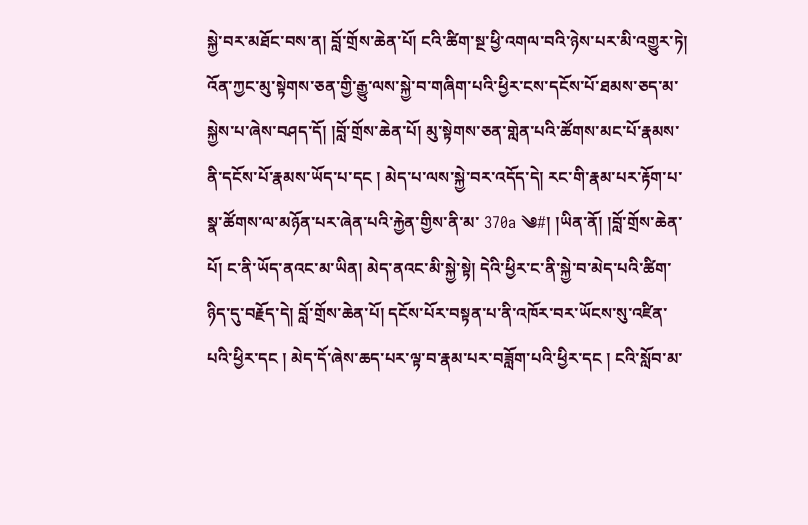སྐྱེ་བར་མཐོང་བས་ན། བློ་གྲོས་ཆེན་པོ། ངའི་ཚིག་སྔ་ཕྱི་འགལ་བའི་ཉེས་པར་མི་འགྱུར་ཏེ། འོན་ཀྱང་མུ་སྟེགས་ཅན་གྱི་རྒྱུ་ལས་སྐྱེ་བ་གཞིག་པའི་ཕྱིར་ངས་དངོས་པོ་ཐམས་ཅད་མ་སྐྱེས་པ་ཞེས་བཤད་དོ། །བློ་གྲོས་ཆེན་པོ། མུ་སྟེགས་ཅན་གླེན་པའི་ཚོགས་མང་པོ་རྣམས་ནི་དངོས་པོ་རྣམས་ཡོད་པ་དང ། མེད་པ་ལས་སྐྱེ་བར་འདོད་དེ། རང་གི་རྣམ་པར་རྟོག་པ་སྣ་ཚོགས་ལ་མཉོན་པར་ཞེན་པའི་རྐྱེན་གྱིས་ནི་མ་ 370a ༄#། །ཡིན་ནོ། །བློ་གྲོས་ཆེན་པོ། ང་ནི་ཡོད་ནའང་མ་ཡིན། མེད་ནའང་མི་སྐྱེ་སྟེ། དེའི་ཕྱིར་ང་ནི་སྐྱེ་བ་མེད་པའི་ཚིག་ཉིད་དུ་བརྗོད་དེ། བློ་གྲོས་ཆེན་པོ། དངོས་པོར་བསྟན་པ་ནི་འཁོར་བར་ཡོངས་སུ་འཛིན་པའི་ཕྱིར་དང ། མེད་དོ་ཞེས་ཆད་པར་ལྟ་བ་རྣམ་པར་བཟློག་པའི་ཕྱིར་དང ། ངའི་སློབ་མ་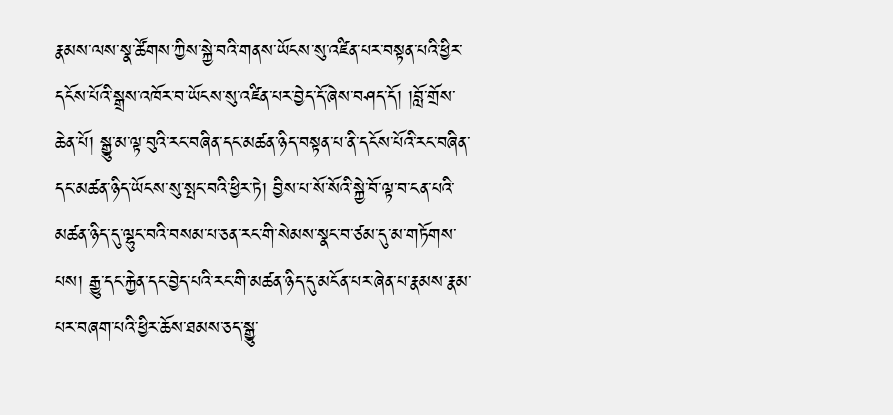རྣམས་ལས་སྣ་ཚོགས་ཀྱིས་སྐྱེ་བའི་གནས་ཡོངས་སུ་འཛིན་པར་བསྟན་པའི་ཕྱིར་དངོས་པོའི་སྒྲས་འཁོར་བ་ཡོངས་སུ་འཛིན་པར་བྱེད་དོ་ཞེས་བཤད་དོ། །བློ་གྲོས་ཆེན་པོ། སྒྱུ་མ་ལྟ་བུའི་རང་བཞིན་དང་མཚན་ཉིད་བསྟན་པ་ནི་དངོས་པོའི་རང་བཞིན་དང་མཚན་ཉིད་ཡོངས་སུ་སྤང་བའི་ཕྱིར་ཏེ། བྱིས་པ་སོ་སོའི་སྐྱེ་བོ་ལྟ་བ་ངན་པའི་མཚན་ཉིད་དུ་ལྷུང་བའི་བསམ་པ་ཅན་རང་གི་སེམས་སྣང་བ་ཙམ་དུ་མ་གཏོགས་པས། རྒྱུ་དང་རྐྱེན་དང་བྱེད་པའི་རང་གི་མཚན་ཉིད་དུ་མངོན་པར་ཞེན་པ་རྣམས་རྣམ་པར་བཞག་པའི་ཕྱིར་ཆོས་ཐམས་ཅད་སྒྱུ་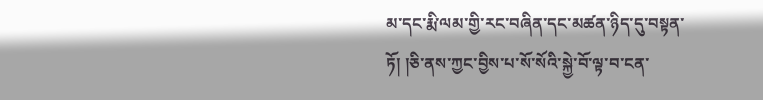མ་དང་རྨི་ལམ་གྱི་རང་བཞིན་དང་མཚན་ཉིད་དུ་བསྟན་ཏོ། །ཅི་ནས་ཀྱང་བྱིས་པ་སོ་སོའི་སྐྱེ་བོ་ལྟ་བ་ངན་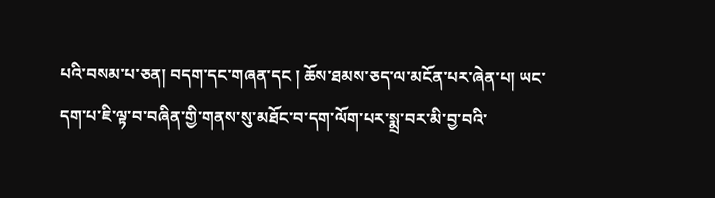པའི་བསམ་པ་ཅན། བདག་དང་གཞན་དང ། ཆོས་ཐམས་ཅད་ལ་མངོན་པར་ཞེན་པ། ཡང་དག་པ་ཇི་ལྟ་བ་བཞིན་གྱི་གནས་སུ་མཐོང་བ་དག་ལོག་པར་སྨྲ་བར་མི་བྱ་བའི་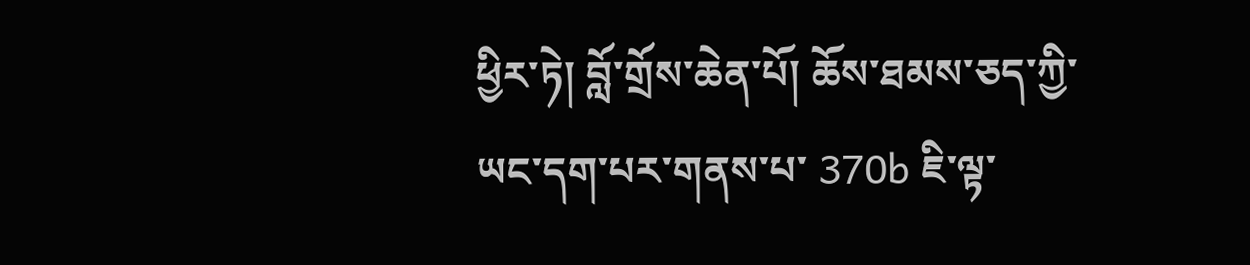ཕྱིར་ཏེ། བློ་གྲོས་ཆེན་པོ། ཆོས་ཐམས་ཅད་ཀྱི་ཡང་དག་པར་གནས་པ་ 370b ཇི་ལྟ་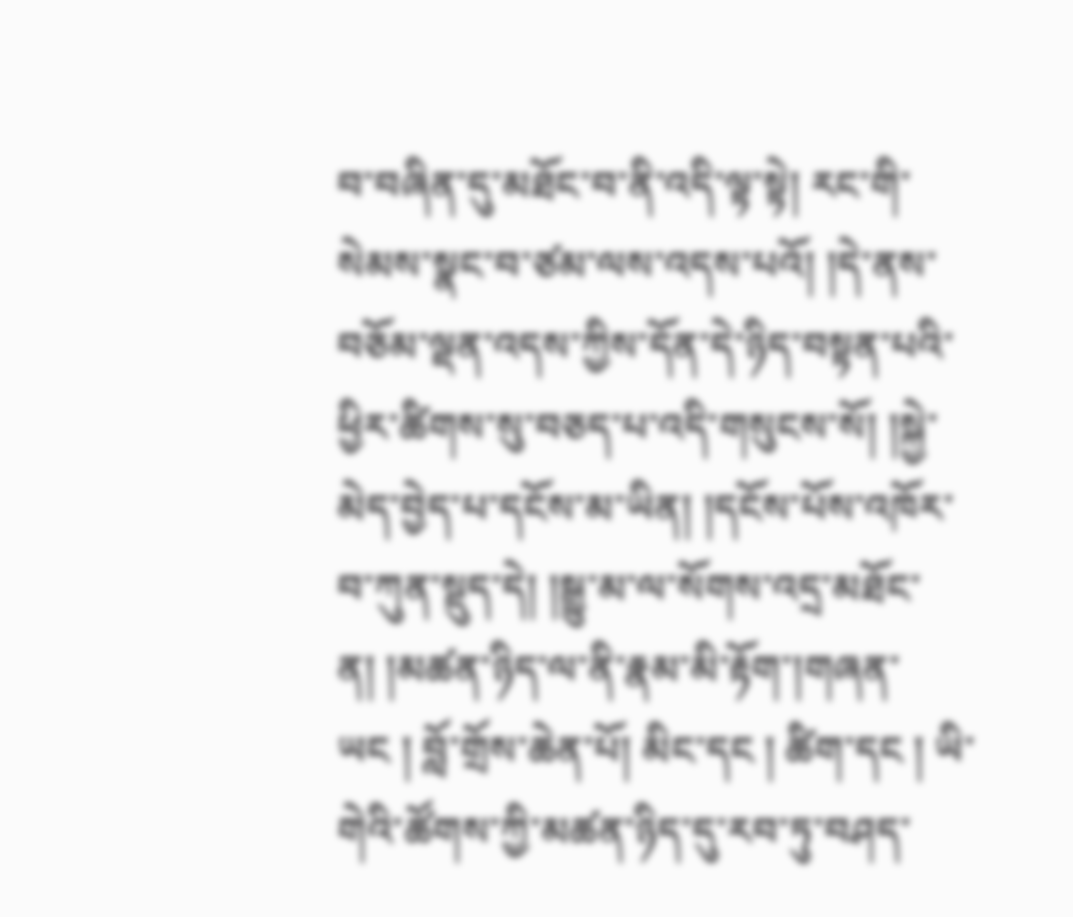བ་བཞིན་དུ་མཐོང་བ་ནི་འདི་ལྟ་སྟེ། རང་གི་སེམས་སྣང་བ་ཙམ་ལས་འདས་པའོ། །དེ་ནས་བཅོམ་ལྡན་འདས་ཀྱིས་དོན་དེ་ཉིད་བསྟན་པའི་ཕྱིར་ཚིགས་སུ་བཅད་པ་འདི་གསུངས་སོ། །སྐྱེ་མེད་བྱེད་པ་དངོས་མ་ཡིན། །དངོས་པོས་འཁོར་བ་ཀུན་སྡུད་དེ། །སྒྱུ་མ་ལ་སོགས་འདྲ་མཐོང་ན། །མཚན་ཉིད་ལ་ནི་རྣམ་མི་རྟོག་།གཞན་ཡང ། བློ་གྲོས་ཆེན་པོ། མིང་དང ། ཚིག་དང ། ཡི་གེའི་ཚོགས་ཀྱི་མཚན་ཉིད་དུ་རབ་ཏུ་བཤད་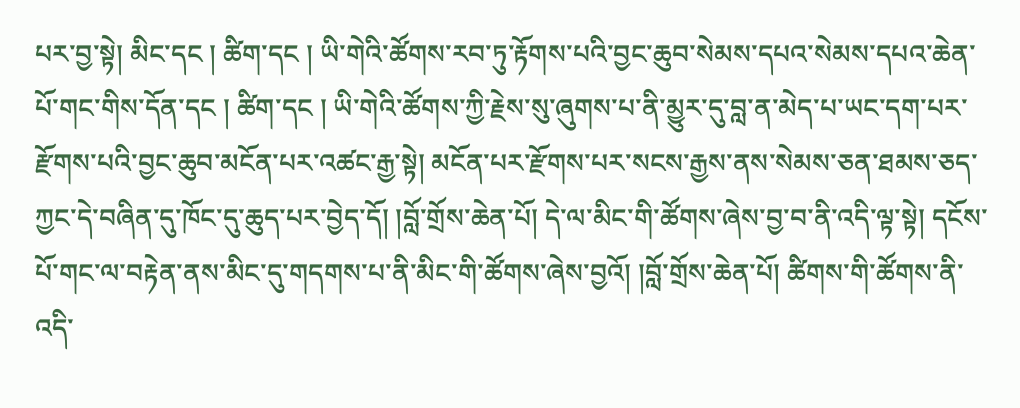པར་བྱ་སྟེ། མིང་དང ། ཚིག་དང ། ཡི་གེའི་ཚོགས་རབ་ཏུ་རྟོགས་པའི་བྱང་ཆུབ་སེམས་དཔའ་སེམས་དཔའ་ཆེན་པོ་གང་གིས་དོན་དང ། ཚིག་དང ། ཡི་གེའི་ཚོགས་ཀྱི་རྗེས་སུ་ཞུགས་པ་ནི་མྱུར་དུ་བླ་ན་མེད་པ་ཡང་དག་པར་རྫོགས་པའི་བྱང་ཆུབ་མངོན་པར་འཚང་རྒྱ་སྟེ། མངོན་པར་རྫོགས་པར་སངས་རྒྱས་ནས་སེམས་ཅན་ཐམས་ཅད་ཀྱང་དེ་བཞིན་དུ་ཁོང་དུ་ཆུད་པར་བྱེད་དོ། །བློ་གྲོས་ཆེན་པོ། དེ་ལ་མིང་གི་ཚོགས་ཞེས་བྱ་བ་ནི་འདི་ལྟ་སྟེ། དངོས་པོ་གང་ལ་བརྟེན་ནས་མིང་དུ་གདགས་པ་ནི་མིང་གི་ཚོགས་ཞེས་བྱའོ། །བློ་གྲོས་ཆེན་པོ། ཚིགས་གི་ཚོགས་ནི་འདི་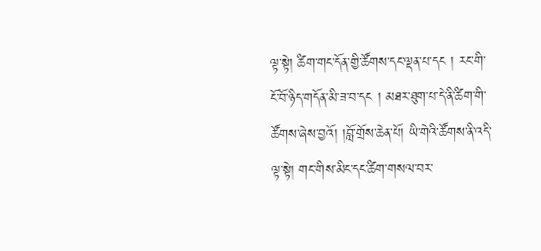ལྟ་སྟེ། ཚིག་གང་དོན་གྱི་ཚོགས་དང་ལྡན་པ་དང ། རང་གི་ངོ་བོ་ཉིད་གདོན་མི་ཟ་བ་དང ། མཐར་ཐུག་པ་དེ་ནི་ཚིག་གི་ཚོགས་ཞེས་བྱའོ། །བློ་གྲོས་ཆེན་པོ། ཡི་གེའི་ཚོགས་ནི་འདི་ལྟ་སྟེ། གང་གིས་མིང་དང་ཚིག་གསལ་བར་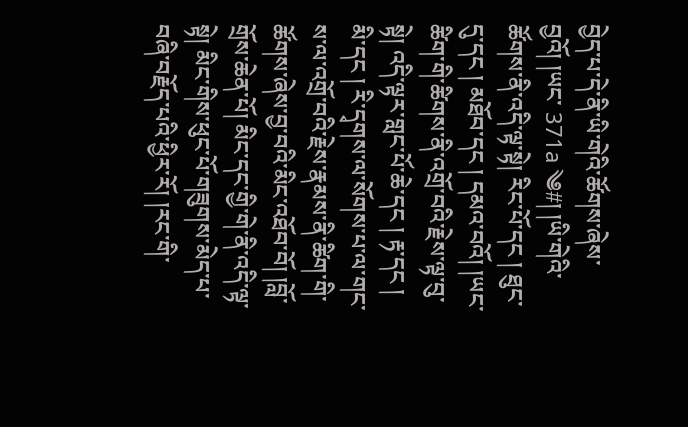བྱེད་པ་དེ་ནི་ཡི་གེའི་ཚོགས་ཞེས་བྱའོ། །ཡང་ 371a ༄#། །ཡི་གེའི་ཚོགས་ནི་འདི་ལྟ་སྟེ། རིང་པོ་དང ། ཐུང་དུ་དང ། མཐོབ་དང ། དམའ་བའོ། །ཡང་ཚིག་གི་ཚིགས་ནི་འགྲོ་བའི་རྗེས་ལྟ་བུ་སྟེ། འདི་ལྟར་གླང་པོ་ཆེ་དང ། རྟ་དང ། མི་དང ། རི་དྭགས་ལ་སོགས་པ་ལ་གང་ས་ལ་འགྲོ་བའི་རྗེས་རྣམས་ནི་ཚིག་གི་ཚོགས་ཞེས་བྱ་བའི་མིང་འཐོབ་བོ། །བློ་གྲོས་ཆེན་པོ། མིང་དང་གྱི་གེ་ནི་འདི་ལྟ་སྟེ། མིང་གིས་ཕུང་པོ་གཟུགས་མེད་པ་བཞི་བརྗོད་པའི་ཕྱིར་རོ། །རང་གི་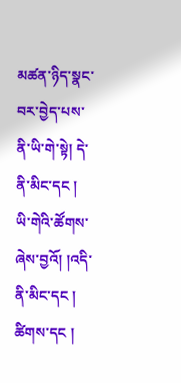མཚན་ཉིད་སྣང་བར་བྱེད་པས་ནི་ཡི་གེ་སྟེ། དེ་ནི་མིང་དང ། ཡི་གེའི་ཚོགས་ཞེས་བྱའོ། །འདི་ནི་མིང་དང ། ཚིགས་དང །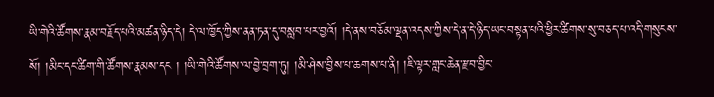ཡི་གེའི་ཚོགས་རྣམ་བརྗོད་པའི་མཚན་ཉིད་དེ། དེ་ལ་ཁྱོད་ཀྱིས་ནན་ཏན་དུ་བསླབ་པར་བྱའོ། །དེ་ནས་བཅོམ་ལྡན་འདས་ཀྱིས་དེ་ན་དེ་ཉིད་ཡང་བསྟན་པའི་ཕྱིར་ཚིགས་སུ་བཅད་པ་འདི་གསུངས་སོ། །མིང་དང་ཚིག་གི་ཚོགས་རྣམས་དང ། །ཡི་གེའི་ཚོགས་ལ་བྱེ་བྲག་ཏུ། །མི་ཤེས་བྱིས་པ་ཆགས་པ་ནི། །ཇི་ལྟར་གླང་ཆེན་རྫབ་བྱིང་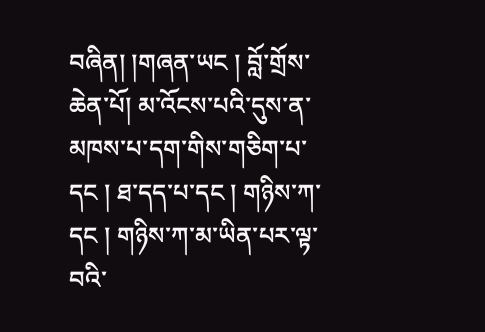བཞིན། །གཞན་ཡང ། བློ་གྲོས་ཆེན་པོ། མ་འོངས་པའི་དུས་ན་མཁས་པ་དག་གིས་གཅིག་པ་དང ། ཐ་དད་པ་དང ། གཉིས་ཀ་དང ། གཉིས་ཀ་མ་ཡིན་པར་ལྟ་བའི་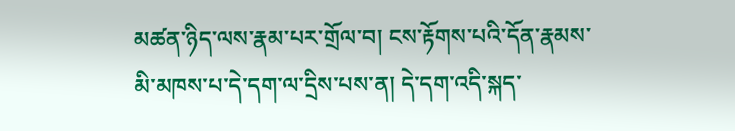མཚན་ཉིད་ལས་རྣམ་པར་གྲོལ་བ། ངས་རྟོགས་པའི་དོན་རྣམས་མི་མཁས་པ་དེ་དག་ལ་དྲིས་པས་ན། དེ་དག་འདི་སྐད་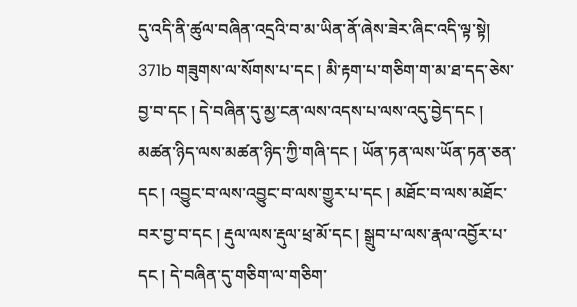དུ་འདི་ནི་ཚུལ་བཞིན་འདྲའི་བ་མ་ཡིན་ནོ་ཞེས་ཟེར་ཞིང་འདི་ལྟ་སྟེ། 371b གཟུགས་ལ་སོགས་པ་དང ། མི་རྟག་པ་གཅིག་ག་མ་ཐ་དད་ཅེས་བྱ་བ་དང ། དེ་བཞིན་དུ་མྱ་ངན་ལས་འདས་པ་ལས་འདུ་བྱེད་དང ། མཚན་ཉིད་ལས་མཚན་ཉིད་ཀྱི་གཞི་དང ། ཡོན་ཏན་ལས་ཡོན་ཏན་ཅན་དང ། འབྱུང་བ་ལས་འབྱུང་བ་ལས་གྱུར་པ་དང ། མཐོང་བ་ལས་མཐོང་བར་བྱ་བ་དང ། རྡུལ་ལས་རྡུལ་ཕྲ་མོ་དང ། སྒྲུབ་པ་ལས་རྣལ་འབྱོར་པ་དང ། དེ་བཞིན་དུ་གཅིག་ལ་གཅིག་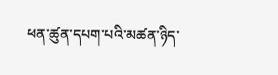ཕན་ཚུན་དཔག་པའི་མཚན་ཉིད་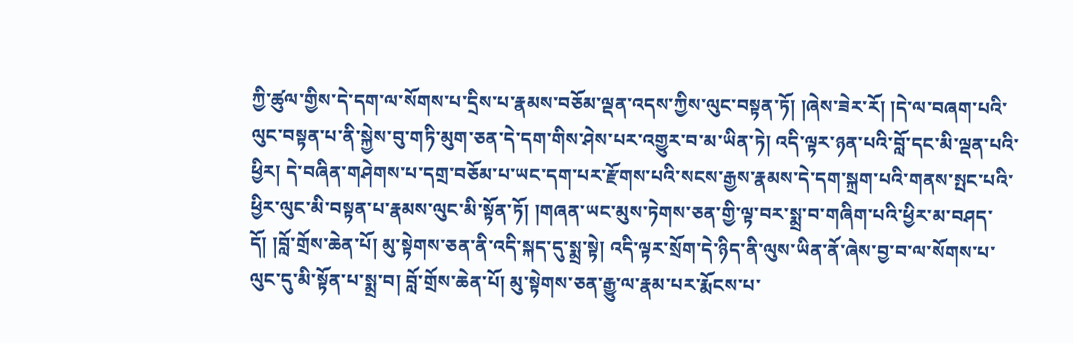ཀྱི་ཚུལ་གྱིས་དེ་དག་ལ་སོགས་པ་དྲིས་པ་རྣམས་བཅོམ་ལྡན་འདས་ཀྱིས་ལུང་བསྟན་ཏོ། །ཞེས་ཟེར་རོ། །དེ་ལ་བཞག་པའི་ལུང་བསྟན་པ་ནི་སྐྱེས་བུ་གཏི་མུག་ཅན་དེ་དག་གིས་ཤེས་པར་འགྱུར་བ་མ་ཡིན་ཏེ། འདི་ལྟར་ཉན་པའི་བློ་དང་མི་ལྡན་པའི་ཕྱིར། དེ་བཞིན་གཤེགས་པ་དགྲ་བཅོམ་པ་ཡང་དག་པར་རྫོགས་པའི་སངས་རྒྱས་རྣམས་དེ་དག་སྐྲག་པའི་གནས་སྤང་པའི་ཕྱིར་ལུང་མི་བསྟན་པ་རྣམས་ལུང་མི་སྟོན་ཏོ། །གཞན་ཡང་མུས་ཏེགས་ཅན་གྱི་ལྟ་བར་སྨྲ་བ་གཞིག་པའི་ཕྱིར་མ་བཤད་དོ། །བློ་གྲོས་ཆེན་པོ། མུ་སྟེགས་ཅན་ནི་འདི་སྐད་དུ་སྨྲ་སྟེ། འདི་ལྟར་སྲོག་དེ་ཉིད་ནི་ལུས་ཡིན་ནོ་ཞེས་བྱ་བ་ལ་སོགས་པ་ལུང་དུ་མི་སྟོན་པ་སྨྲ་བ། བློ་གྲོས་ཆེན་པོ། མུ་སྟེགས་ཅན་རྒྱུ་ལ་རྣམ་པར་རྨོངས་པ་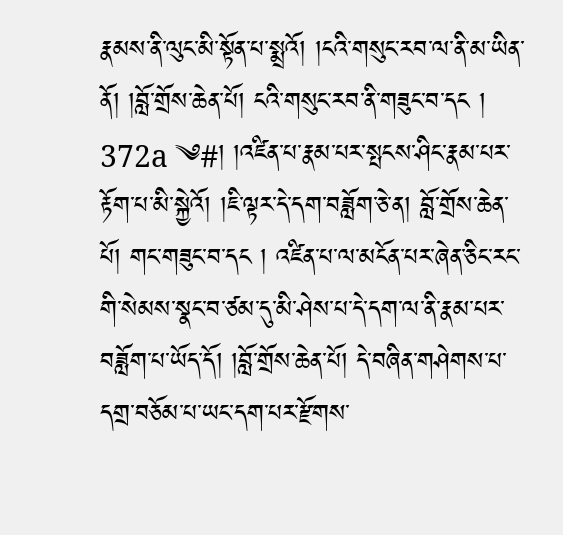རྣམས་ནི་ལུང་མི་སྟོན་པ་སྨྲའོ། །ངའི་གསུང་རབ་ལ་ནི་མ་ཡིན་ནོ། །བློ་གྲོས་ཆེན་པོ། ངའི་གསུང་རབ་ནི་གཟུང་བ་དང ། 372a ༄#། །འཛིན་པ་རྣམ་པར་སྤངས་ཤིང་རྣམ་པར་རྟོག་པ་མི་སྐྱེའོ། །ཇི་ལྟར་དེ་དག་བཟློག་ཅེ་ན། བློ་གྲོས་ཆེན་པོ། གང་གཟུང་བ་དང ། འཛིན་པ་ལ་མངོན་པར་ཞེན་ཅིང་རང་གི་སེམས་སྣང་བ་ཙམ་དུ་མི་ཤེས་པ་དེ་དག་ལ་ནི་རྣམ་པར་བཟློག་པ་ཡོད་དོ། །བློ་གྲོས་ཆེན་པོ། དེ་བཞིན་གཤེགས་པ་དགྲ་བཅོམ་པ་ཡང་དག་པར་རྫོགས་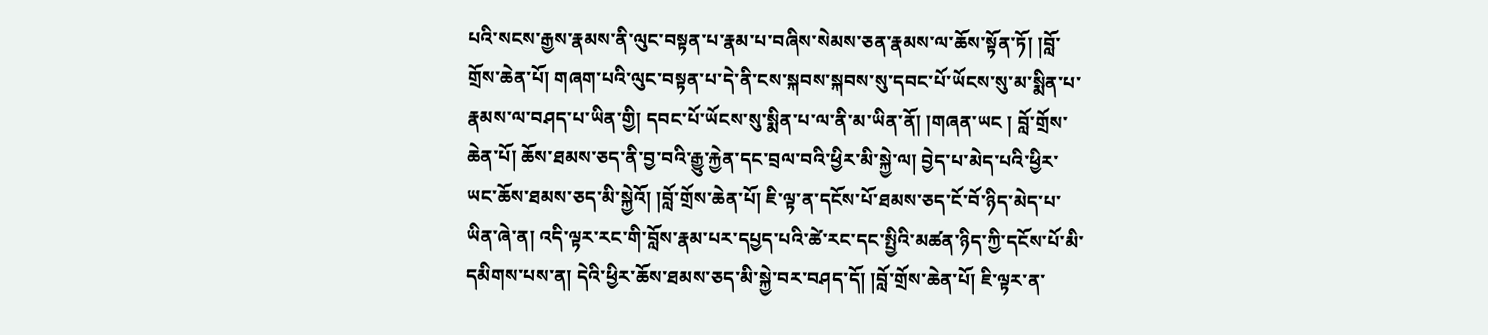པའི་སངས་རྒྱས་རྣམས་ནི་ལུང་བསྟན་པ་རྣམ་པ་བཞིས་སེམས་ཅན་རྣམས་ལ་ཆོས་སྟོན་ཏོ། །བློ་གྲོས་ཆེན་པོ། གཞག་པའི་ལུང་བསྟན་པ་དེ་ནི་ངས་སྐབས་སྐབས་སུ་དབང་པོ་ཡོངས་སུ་མ་སྨིན་པ་རྣམས་ལ་བཤད་པ་ཡིན་གྱི། དབང་པོ་ཡོངས་སུ་སྨིན་པ་ལ་ནི་མ་ཡིན་ནོ། །གཞན་ཡང ། བློ་གྲོས་ཆེན་པོ། ཆོས་ཐམས་ཅད་ནི་བྱ་བའི་རྒྱུ་རྐྱེན་དང་བྲལ་བའི་ཕྱིར་མི་སྐྱེ་ལ། བྱེད་པ་མེད་པའི་ཕྱིར་ཡང་ཆོས་ཐམས་ཅད་མི་སྐྱེའོ། །བློ་གྲོས་ཆེན་པོ། ཇི་ལྟ་ན་དངོས་པོ་ཐམས་ཅད་ངོ་བོ་ཉིད་མེད་པ་ཡིན་ཞེ་ན། འདི་ལྟར་རང་གི་བློས་རྣམ་པར་དཔྱད་པའི་ཚེ་རང་དང་སྤྱིའི་མཚན་ཉིད་ཀྱི་དངོས་པོ་མི་དམིགས་པས་ན། དེའི་ཕྱིར་ཆོས་ཐམས་ཅད་མི་སྐྱེ་བར་བཤད་དོ། །བློ་གྲོས་ཆེན་པོ། ཇི་ལྟར་ན་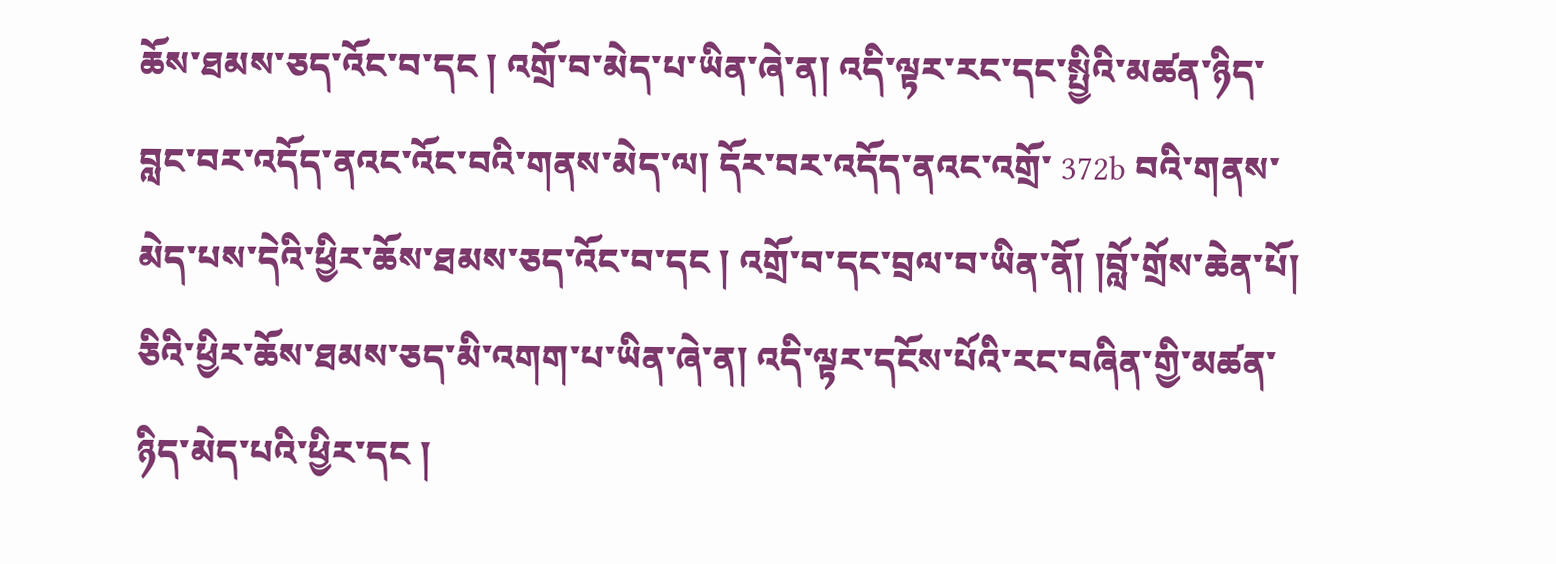ཆོས་ཐམས་ཅད་འོང་བ་དང ། འགྲོ་བ་མེད་པ་ཡིན་ཞེ་ན། འདི་ལྟར་རང་དང་སྤྱིའི་མཚན་ཉིད་བླང་བར་འདོད་ནའང་འོང་བའི་གནས་མེད་ལ། དོར་བར་འདོད་ནའང་འགྲོ་ 372b བའི་གནས་མེད་པས་དེའི་ཕྱིར་ཆོས་ཐམས་ཅད་འོང་བ་དང ། འགྲོ་བ་དང་བྲལ་བ་ཡིན་ནོ། །བློ་གྲོས་ཆེན་པོ། ཅིའི་ཕྱིར་ཆོས་ཐམས་ཅད་མི་འགག་པ་ཡིན་ཞེ་ན། འདི་ལྟར་དངོས་པོའི་རང་བཞིན་གྱི་མཚན་ཉིད་མེད་པའི་ཕྱིར་དང །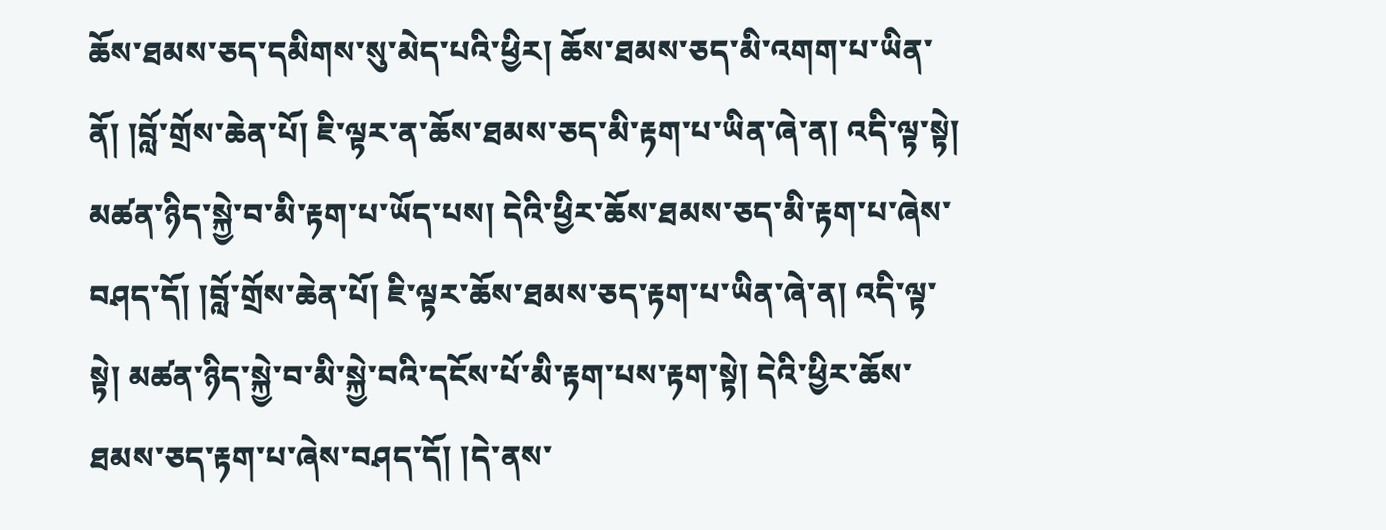ཆོས་ཐམས་ཅད་དམིགས་སུ་མེད་པའི་ཕྱིར། ཆོས་ཐམས་ཅད་མི་འགག་པ་ཡིན་ནོ། །བློ་གྲོས་ཆེན་པོ། ཇི་ལྟར་ན་ཆོས་ཐམས་ཅད་མི་རྟག་པ་ཡིན་ཞེ་ན། འདི་ལྟ་སྟེ། མཚན་ཉིད་སྐྱེ་བ་མི་རྟག་པ་ཡོད་པས། དེའི་ཕྱིར་ཆོས་ཐམས་ཅད་མི་རྟག་པ་ཞེས་བཤད་དོ། །བློ་གྲོས་ཆེན་པོ། ཇི་ལྟར་ཆོས་ཐམས་ཅད་རྟག་པ་ཡིན་ཞེ་ན། འདི་ལྟ་སྟེ། མཚན་ཉིད་སྐྱེ་བ་མི་སྐྱེ་བའི་དངོས་པོ་མི་རྟག་པས་རྟག་སྟེ། དེའི་ཕྱིར་ཆོས་ཐམས་ཅད་རྟག་པ་ཞེས་བཤད་དོ། །དེ་ནས་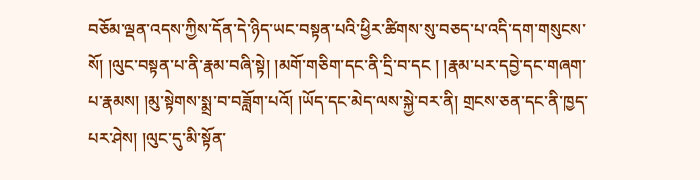བཅོམ་ལྡན་འདས་ཀྱིས་དོན་དེ་ཉིད་ཡང་བསྟན་པའི་ཕྱིར་ཚིགས་སུ་བཅད་པ་འདི་དག་གསུངས་སོ། །ལུང་བསྟན་པ་ནི་རྣམ་བཞི་སྟེ། །མགོ་གཅིག་དང་ནི་དྲི་བ་དང ། །རྣམ་པར་དབྱེ་དང་གཞག་པ་རྣམས། །མུ་སྟེགས་སྨྲ་བ་བཟློག་པའོ། །ཡོད་དང་མེད་ལས་སྐྱེ་བར་ནི། གྲངས་ཅན་དང་ནི་ཁྱད་པར་ཤེས། །ལུང་དུ་མི་སྟོན་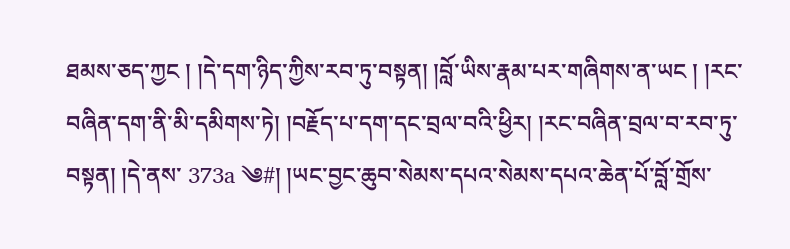ཐམས་ཅད་ཀྱང ། །དེ་དག་ཉིད་ཀྱིས་རབ་ཏུ་བསྟན། །བློ་ཡིས་རྣམ་པར་གཞིགས་ན་ཡང ། །རང་བཞིན་དག་ནི་མི་དམིགས་ཏེ། །བརྗོད་པ་དག་དང་བྲལ་བའི་ཕྱིར། །རང་བཞིན་བྲལ་བ་རབ་ཏུ་བསྟན། །དེ་ནས་ 373a ༄#། །ཡང་བྱང་ཆུབ་སེམས་དཔའ་སེམས་དཔའ་ཆེན་པོ་བློ་གྲོས་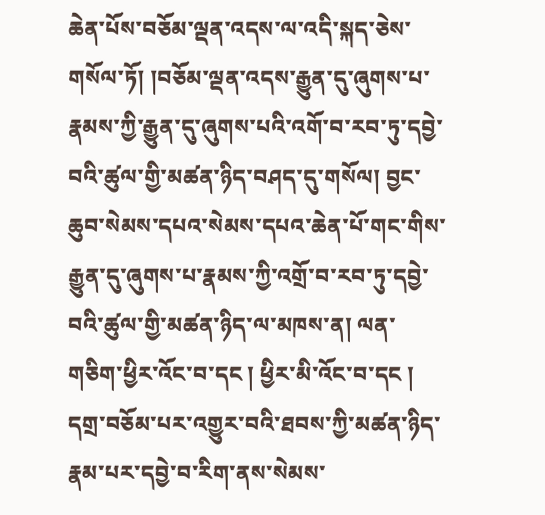ཆེན་པོས་བཅོམ་ལྡན་འདས་ལ་འདི་སྐད་ཅེས་གསོལ་ཏོ། །བཅོམ་ལྡན་འདས་རྒྱུན་དུ་ཞུགས་པ་རྣམས་ཀྱི་རྒྱུན་དུ་ཞུགས་པའི་འགོ་བ་རབ་ཏུ་དབྱེ་བའི་ཚུལ་གྱི་མཚན་ཉིད་བཤད་དུ་གསོལ། བྱང་ཆུབ་སེམས་དཔའ་སེམས་དཔའ་ཆེན་པོ་གང་གིས་རྒྱུན་དུ་ཞུགས་པ་རྣམས་ཀྱི་འགྲོ་བ་རབ་ཏུ་དབྱེ་བའི་ཚུལ་གྱི་མཚན་ཉིད་ལ་མཁས་ན། ལན་གཅིག་ཕྱིར་འོང་བ་དང ། ཕྱིར་མི་འོང་བ་དང ། དགྲ་བཅོམ་པར་འགྱུར་བའི་ཐབས་ཀྱི་མཚན་ཉིད་རྣམ་པར་དབྱེ་བ་རིག་ནས་སེམས་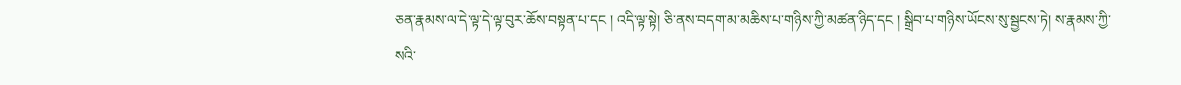ཅན་རྣམས་ལ་དེ་ལྟ་དེ་ལྟ་བུར་ཆོས་བསྟན་པ་དང ། འདི་ལྟ་སྟེ། ཅི་ནས་བདག་མ་མཆིས་པ་གཉིས་ཀྱི་མཚན་ཉིད་དང ། སྒྲིབ་པ་གཉིས་ཡོངས་སུ་སྦྱངས་ཏེ། ས་རྣམས་ཀྱི་སའི་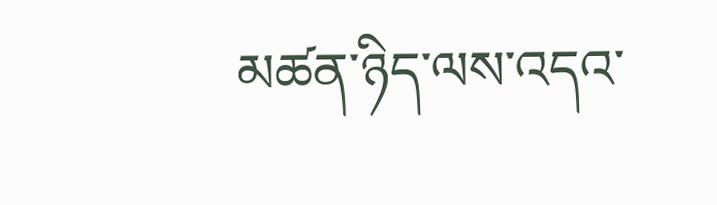མཚན་ཉིད་ལས་འདའ་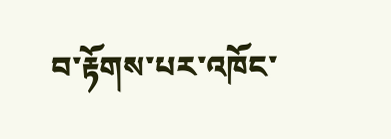བ་རྟོགས་པར་འཁོང་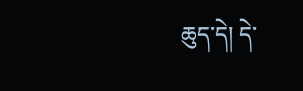ཆུད་དེ། དེ་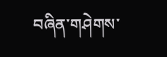བཞིན་གཤེགས་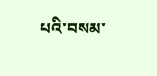པའི་བསམ་